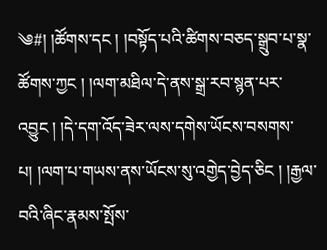༄#། །ཚོགས་དང ། །བསྟོད་པའི་ཚིགས་བཅད་སྒྲུབ་པ་སྣ་ཚོགས་ཀྱང ། །ལག་མཐིལ་དེ་ནས་སྒྲ་རབ་སྙན་པར་འབྱུང ། །དེ་དག་འོད་ཟེར་ལས་དགེས་ཡོངས་བསགས་པ། །ལག་པ་གཡས་ནས་ཡོངས་སུ་འགྱེད་བྱེད་ཅིང ། །རྒྱལ་བའི་ཞིང་རྣམས་སྤོས་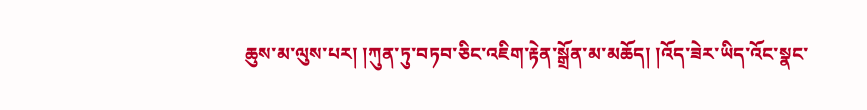ཆུས་མ་ལུས་པར། །ཀུན་ཏུ་བཏབ་ཅིང་འཇིག་རྟེན་སྒྲོན་མ་མཆོད། །འོད་ཟེར་ཡིད་འོང་སྣང་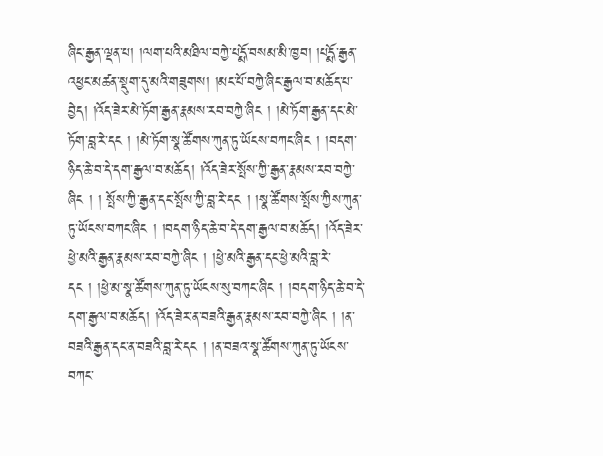ཞིང་རྒྱན་ལྡན་པ། །ལག་པའི་མཐིལ་བཀྱེ་པདྨོ་བསམ་མི་ཁྱབ། །པདྨོ་རྒྱན་འཕྱང་མཚན་སྡུག་དུ་མའི་གཟུགས། །མང་པོ་བཀྱེ་ཞིང་རྒྱལ་བ་མཆོད་པ་བྱེད། །འོད་ཟེར་མེ་ཏོག་རྒྱན་རྣམས་རབ་བཀྱེ་ཞིང ། །མེ་ཏོག་རྒྱན་དང་མེ་ཏོག་བླ་རེ་དང ། །མེ་ཏོག་སྣ་ཚོགས་ཀུན་ཏུ་ཡོངས་བཀང་ཞིང ། །བདག་ཉིད་ཆེ་བ་དེ་དག་རྒྱལ་བ་མཆོད། །འོད་ཟེར་སྤོས་ཀྱི་རྒྱན་རྣམས་རབ་བཀྱེ་ཞིང ། ། སྤོས་ཀྱི་རྒྱན་དང་སྤོས་ཀྱི་བླ་རེ་དང ། །སྣ་ཚོགས་སྤོས་ཀྱིས་ཀུན་ཏུ་ཡོངས་བཀང་ཞིང ། །བདག་ཉིད་ཆེ་བ་དེ་དག་རྒྱལ་བ་མཆོད། །འོད་ཟེར་ཕྱེ་མའི་རྒྱན་རྣམས་རབ་བཀྱེ་ཞིང ། །ཕྱེ་མའི་རྒྱན་དང་ཕྱེ་མའི་བླ་རེ་དང ། །ཕྱེ་མ་སྣ་ཚོགས་ཀུན་ཏུ་ཡོངས་སུ་བཀང་ཞིང ། །བདག་ཉིད་ཆེ་བ་དེ་དག་རྒྱལ་བ་མཆོད། །འོད་ཟེར་ན་བཟའི་རྒྱན་རྣམས་རབ་བཀྱེ་ཞིང ། །ན་བཟའི་རྒྱན་དང་ན་བཟའི་བླ་རེ་དང ། །ན་བཟའ་སྣ་ཚོགས་ཀུན་ཏུ་ཡོངས་བཀང་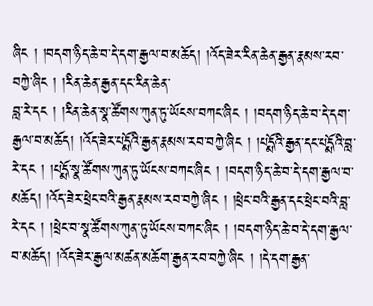ཞིང ། །བདག་ཉིད་ཆེ་བ་དེ་དག་རྒྱལ་བ་མཆོད། །འོད་ཟེར་རིན་ཆེན་རྒྱན་རྣམས་རབ་བཀྱེ་ཞིང ། །རིན་ཆེན་རྒྱན་དང་རིན་ཆེན་
བླ་རེ་དང ། །རིན་ཆེན་སྣ་ཚོགས་ཀུན་ཏུ་ཡོངས་བཀང་ཞིང ། །བདག་ཉིད་ཆེ་བ་དེ་དག་རྒྱལ་བ་མཆོད། །འོད་ཟེར་པདྨོའི་རྒྱན་རྣམས་རབ་བཀྱེ་ཞིང ། །པདྨོའི་རྒྱན་དང་པདྨོའི་བླ་རེ་དང ། །པདྨོ་སྣ་ཚོགས་ཀུན་ཏུ་ཡོངས་བཀང་ཞིང ། །བདག་ཉིད་ཆེ་བ་དེ་དག་རྒྱལ་བ་མཆོད། །འོད་ཟེར་ཕྲེང་བའི་རྒྱན་རྣམས་རབ་བཀྱེ་ཞིང ། །ཕྲེང་བའི་རྒྱན་དང་ཕྲེང་བའི་བླ་རེ་དང ། །ཕྲེང་བ་སྣ་ཚོགས་ཀུན་ཏུ་ཡོངས་བཀང་ཞིང ། །བདག་ཉིད་ཆེ་བ་དེ་དག་རྒྱལ་བ་མཆོད། །འོད་ཟེར་རྒྱལ་མཚན་མཆོག་རྒྱན་རབ་བཀྱེ་ཞིང ། །དེ་དག་རྒྱན་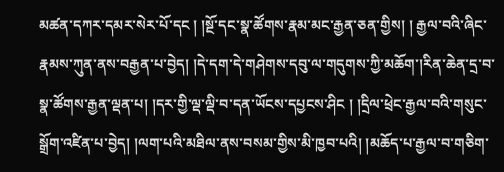མཚན་དཀར་དམར་སེར་པོ་དང ། །སྔོ་དང་སྣ་ཚོགས་རྣམ་མང་རྒྱན་ཅན་གྱིས། ། རྒྱལ་བའི་ཞིང་རྣམས་ཀུན་ནས་བརྒྱན་པ་བྱེད། །དེ་དག་དེ་གཤེགས་དབུ་ལ་གདུགས་ཀྱི་མཆོག་།རིན་ཆེན་དྲ་བ་སྣ་ཚོགས་རྒྱན་ལྡན་པ། །དར་གྱི་ལྡ་ལྡི་བ་དན་ཡོངས་དཔྱངས་ཤིང ། །དྲིལ་ཕྲེང་རྒྱལ་བའི་གསུང་སྒྲོག་འཛིན་པ་བྱེད། །ལག་པའི་མཐིལ་ནས་བསམ་གྱིས་མི་ཁྱབ་པའི། །མཆོད་པ་རྒྱལ་བ་གཅིག་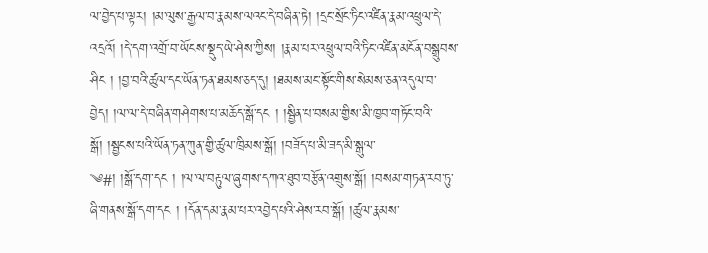ལ་བྱེད་པ་ལྟར། །མ་ལུས་རྒྱལ་བ་རྣམས་ལའང་དེ་བཞིན་ཏེ། །དྲང་སྲོང་ཏིང་འཛིན་རྣམ་འཕྲུལ་དེ་འདྲའོ། །དེ་དག་འགྲོ་བ་ཡོངས་སྡུད་ཡེ་ཤེས་ཀྱིས། །རྣམ་པར་འཕྲུལ་བའི་ཏིང་འཛིན་མངོན་བསྒྲུབས་ཤིང ། །བྱ་བའི་ཚུལ་དང་ཡོན་ཏན་ཐམས་ཅད་དུ། །ཐམས་མང་སྟོང་གིས་སེམས་ཅན་འདུལ་བ་བྱེད། །ལ་ལ་དེ་བཞིན་གཤེགས་པ་མཆོད་སྒོ་དང ། །སྦྱིན་པ་བསམ་གྱིས་མི་ཁྱབ་གཏོང་བའི་སྒོ། །སྦྱངས་པའི་ཡོན་ཏན་ཀུན་གྱི་ཚུལ་ཁྲིམས་སྒོ། །བཟོད་པ་མི་ཟད་མི་སྒུལ་
༄#། །སྒོ་དག་དང ། །ལ་ལ་བརྟུལ་ཞུགས་དཀའ་ཐུབ་བརྩོན་འགྲུས་སྒོ། །བསམ་གཏན་རབ་ཏུ་ཞི་གནས་སྒོ་དག་དང ། །དོན་དམ་རྣམ་པར་འབྱེད་པའི་ཤེས་རབ་སྒོ། །ཚུལ་རྣམས་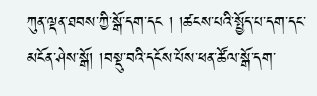ཀུན་ལྡན་ཐབས་ཀྱི་སྒོ་དག་དང ། །ཚངས་པའི་སྤྱོད་པ་དག་དང་མངོན་ཤེས་སྒོ། །བསྡུ་བའི་དངོས་པོས་ཕན་ཚོལ་སྒོ་དག་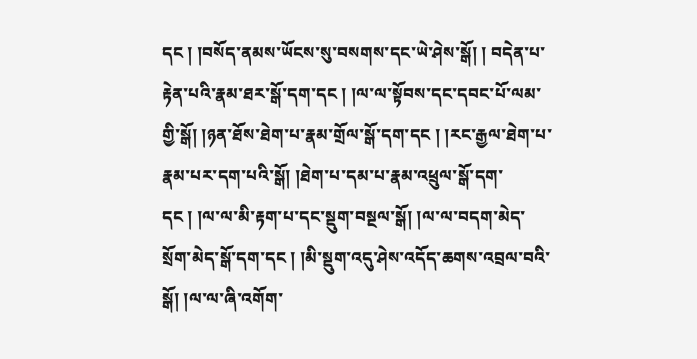དང ། །བསོད་ནམས་ཡོངས་སུ་བསགས་དང་ཡེ་ཤེས་སྒོ། ། བདེན་པ་རྟེན་པའི་རྣམ་ཐར་སྒོ་དག་དང ། །ལ་ལ་སྟོབས་དང་དབང་པོ་ལམ་གྱི་སྒོ། །ཉན་ཐོས་ཐེག་པ་རྣམ་གྲོལ་སྒོ་དག་དང ། །རང་རྒྱལ་ཐེག་པ་རྣམ་པར་དག་པའི་སྒོ། །ཐེག་པ་དམ་པ་རྣམ་འཕྲུལ་སྒོ་དག་དང ། །ལ་ལ་མི་རྟག་པ་དང་སྡུག་བསྔལ་སྒོ། །ལ་ལ་བདག་མེད་སྲོག་མེད་སྒོ་དག་དང ། །མི་སྡུག་འདུ་ཤེས་འདོད་ཆགས་འབྲལ་བའི་སྒོ། །ལ་ལ་ཞི་འགོག་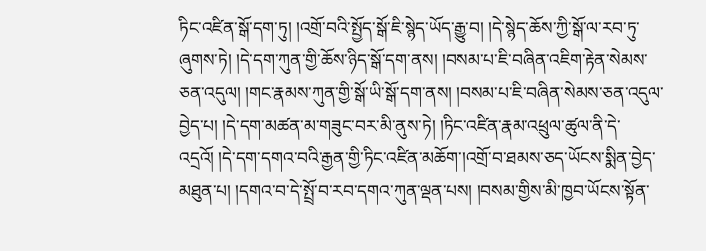ཏིང་འཛིན་སྒོ་དག་ཏུ། །འགྲོ་བའི་སྤྱོད་སྒོ་ཇི་སྙེད་ཡོད་རྒྱུ་བ། །དེ་སྙེད་ཆོས་ཀྱི་སྒོ་ལ་རབ་ཏུ་ཞུགས་ཏེ། །དེ་དག་ཀུན་གྱི་ཆོས་ཉིད་སྒོ་དག་ནས། །བསམ་པ་ཇི་བཞིན་འཇིག་རྟེན་སེམས་ཅན་འདུལ། །གང་རྣམས་ཀུན་གྱི་སྒོ་ཡི་སྒོ་དག་ནས། །བསམ་པ་ཇི་བཞིན་སེམས་ཅན་འདུལ་བྱེད་པ། །དེ་དག་མཚན་མ་གཟུང་བར་མི་ནུས་ཏེ། །ཏིང་འཛིན་རྣམ་འཕྲུལ་ཚུལ་ནི་དེ་འདྲའོ། །དེ་དག་དགའ་བའི་རྒྱན་གྱི་ཏིང་འཛིན་མཆོག་།འགྲོ་བ་ཐམས་ཅད་ཡོངས་སྨིན་བྱེད་མཐུན་པ། །དགའ་བ་དེ་སྤྲོ་བ་རབ་དགའ་ཀུན་ལྡན་པས། །བསམ་གྱིས་མི་ཁྱབ་ཡོངས་སྟོན་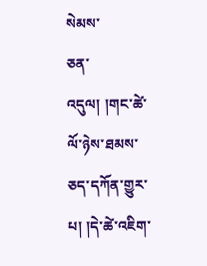སེམས་
ཅན་འདུལ། །གང་ཚེ་ལོ་ཉེས་ཐམས་ཅད་དཀོན་གྱུར་པ། །དེ་ཚེ་འཇིག་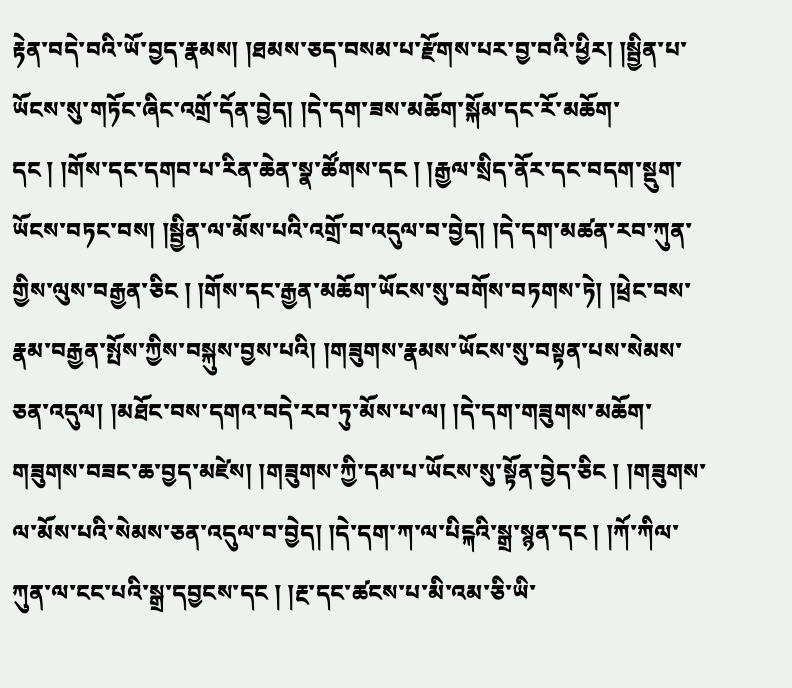རྟེན་བདེ་བའི་ཡོ་བྱད་རྣམས། །ཐམས་ཅད་བསམ་པ་རྫོགས་པར་བྱ་བའི་ཕྱིར། །སྦྱིན་པ་ཡོངས་སུ་གཏོང་ཞིང་འགྲོ་དོན་བྱེད། །དེ་དག་ཟས་མཆོག་སྐོམ་དང་རོ་མཆོག་དང ། །གོས་དང་དགབ་པ་རིན་ཆེན་སྣ་ཚོགས་དང ། །རྒྱལ་སྲིད་ནོར་དང་བདག་སྡུག་ཡོངས་བཏང་བས། །སྦྱིན་ལ་མོས་པའི་འགྲོ་བ་འདུལ་བ་བྱེད། །དེ་དག་མཚན་རབ་ཀུན་གྱིས་ལུས་བརྒྱན་ཅིང ། །གོས་དང་རྒྱན་མཆོག་ཡོངས་སུ་བགོས་བཏགས་ཏེ། །ཕྲེང་བས་རྣམ་བརྒྱན་སྤོས་ཀྱིས་བསྐུས་བྱས་པའི། །གཟུགས་རྣམས་ཡོངས་སུ་བསྟན་པས་སེམས་ཅན་འདུལ། །མཐོང་བས་དགའ་བདེ་རབ་ཏུ་མོས་པ་ལ། །དེ་དག་གཟུགས་མཆོག་གཟུགས་བཟང་ཆ་བྱད་མཛེས། །གཟུགས་ཀྱི་དམ་པ་ཡོངས་སུ་སྟོན་བྱེད་ཅིང ། །གཟུགས་ལ་མོས་པའི་སེམས་ཅན་འདུལ་བ་བྱེད། །དེ་དག་ཀ་ལ་པིངྐའི་སྒྲ་སྙན་དང ། །ཀོ་ཀིལ་ཀུན་ལ་ངང་པའི་སྒྲ་དབྱངས་དང ། །རྔ་དང་ཚངས་པ་མི་འམ་ཅི་ཡི་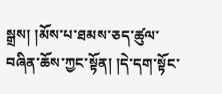སྒྲས། །མོས་པ་ཐམས་ཅད་ཚུལ་བཞིན་ཆོས་ཀྱང་སྟོན། །དེ་དག་སྟོང་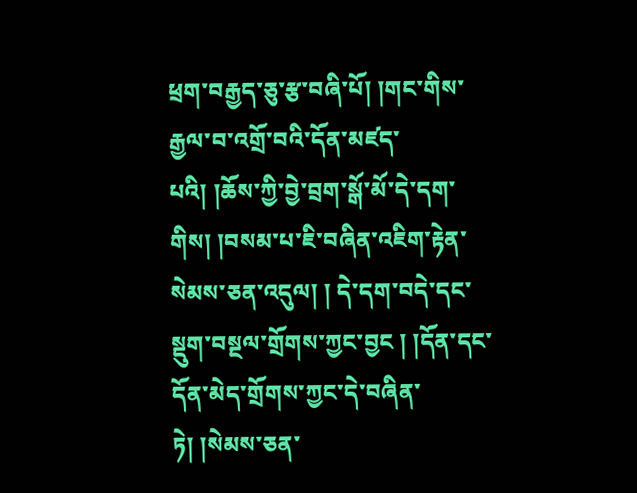ཕྲག་བརྒྱད་ཅུ་རྩ་བཞི་པོ། །གང་གིས་རྒྱལ་བ་འགྲོ་བའི་དོན་མཛད་པའི། །ཆོས་ཀྱི་བྱེ་བྲག་སྒོ་མོ་དེ་དག་གིས། །བསམ་པ་ཇི་བཞིན་འཇིག་རྟེན་སེམས་ཅན་འདུལ། ། དེ་དག་བདེ་དང་སྡུག་བསྔལ་གྲོགས་ཀྱང་བྱང ། །དོན་དང་དོན་མེད་གྲོགས་ཀྱང་དེ་བཞིན་ཏེ། །སེམས་ཅན་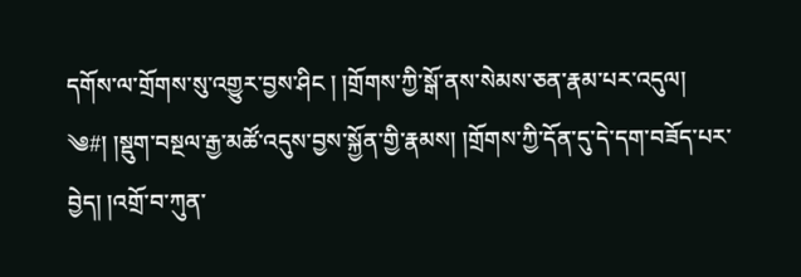དགོས་ལ་གྲོགས་སུ་འགྱུར་བྱས་ཤིང ། །གྲོགས་ཀྱི་སྒོ་ནས་སེམས་ཅན་རྣམ་པར་འདུལ།
༄#། །སྡུག་བསྔལ་རྒྱ་མཚོ་འདུས་བྱས་སྐྱོན་གྱི་རྣམས། །གྲོགས་ཀྱི་དོན་དུ་དེ་དག་བཟོད་པར་བྱེད། །འགྲོ་བ་ཀུན་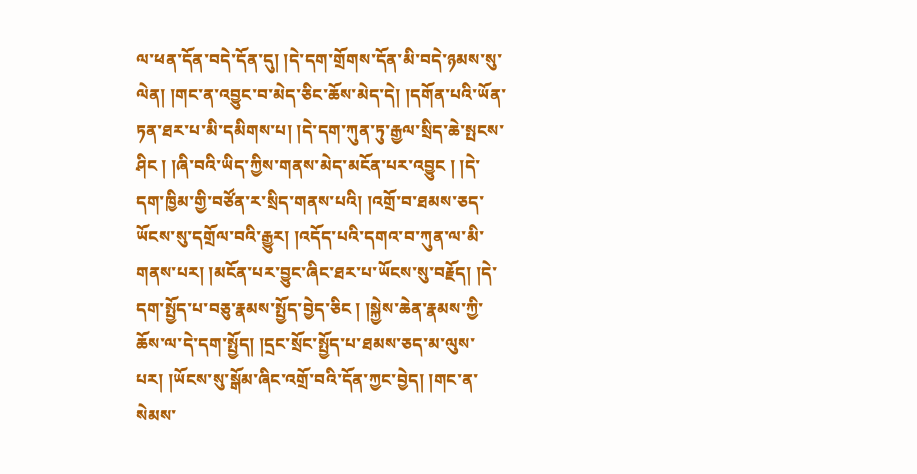ལ་ཕན་དོན་བདེ་དོན་དུ། །དེ་དག་གྲོགས་དོན་མི་བདེ་ཉམས་སུ་ལེན། །གང་ན་འབྱུང་བ་མེད་ཅིང་ཆོས་མེད་དེ། །དགོན་པའི་ཡོན་ཏན་ཐར་པ་མི་དམིགས་པ། །དེ་དག་ཀུན་ཏུ་རྒྱལ་སྲིད་ཆེ་སྤངས་ཤིང ། །ཞི་བའི་ཡིད་ཀྱིས་གནས་མེད་མངོན་པར་འབྱུང ། །དེ་དག་ཁྱིམ་གྱི་བཙོན་ར་སྲིད་གནས་པའི། །འགྲོ་བ་ཐམས་ཅད་ཡོངས་སུ་དགྲོལ་བའི་རྒྱུར། །འདོད་པའི་དགའ་བ་ཀུན་ལ་མི་གནས་པར། །མངོན་པར་བྱུང་ཞིང་ཐར་པ་ཡོངས་སུ་བརྗོད། །དེ་དག་སྤྱོད་པ་བཅུ་རྣམས་སྤྱོད་བྱེད་ཅིང ། །སྐྱེས་ཆེན་རྣམས་ཀྱི་ཆོས་ལ་དེ་དག་སྤྱོད། །དྲང་སྲོང་སྤྱོད་པ་ཐམས་ཅད་མ་ལུས་པར། །ཡོངས་སུ་སྒོམ་ཞིང་འགྲོ་བའི་དོན་ཀྱང་བྱེད། །གང་ན་སེམས་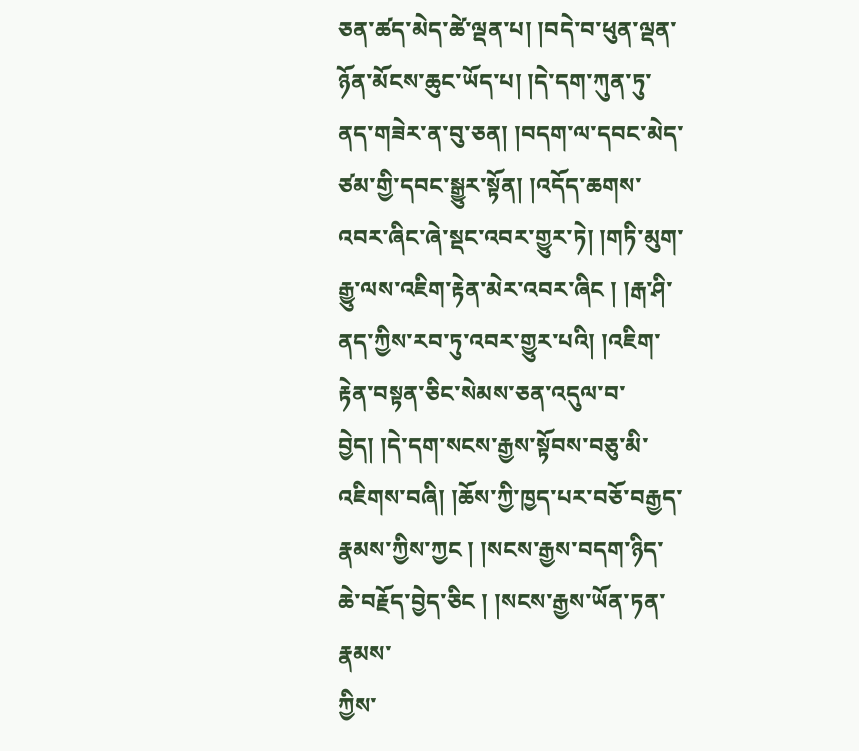ཅན་ཚད་མེད་ཚེ་ལྡན་པ། །བདེ་བ་ཕུན་ལྡན་ཉོན་མོངས་ཆུང་ཡོད་པ། །དེ་དག་ཀུན་ཏུ་ནད་གཟེར་ན་བུ་ཅན། །བདག་ལ་དབང་མེད་ཙམ་གྱི་དབང་སྒྱུར་སྟོན། །འདོད་ཆགས་འབར་ཞིང་ཞེ་སྡང་འབར་གྱུར་ཏེ། །གཏི་མུག་རྒྱུ་ལས་འཇིག་རྟེན་མེར་འབར་ཞིང ། །རྒ་ཤི་ནད་ཀྱིས་རབ་ཏུ་འབར་གྱུར་པའི། །འཇིག་རྟེན་བསྟན་ཅིང་སེམས་ཅན་འདུལ་བ་བྱེད། །དེ་དག་སངས་རྒྱས་སྟོབས་བཅུ་མི་འཇིགས་བཞི། །ཆོས་ཀྱི་ཁྱད་པར་བཅོ་བརྒྱད་རྣམས་ཀྱིས་ཀྱང ། །སངས་རྒྱས་བདག་ཉིད་ཆེ་བརྗོད་བྱེད་ཅིང ། །སངས་རྒྱས་ཡོན་ཏན་རྣམས་
ཀྱིས་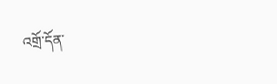འགྲོ་དོན་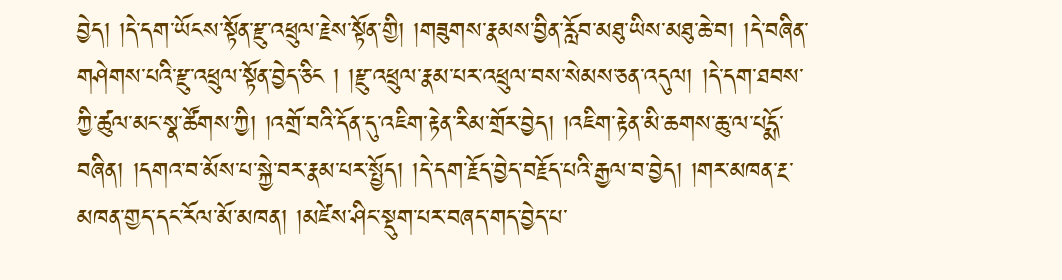བྱེད། །དེ་དག་ཡོངས་སྟོན་རྫུ་འཕྲུལ་རྗེས་སྟོན་གྱི། །གཟུགས་རྣམས་བྱིན་རློབ་མཐུ་ཡིས་མཐུ་ཆེ་བ། །དེ་བཞིན་གཤེགས་པའི་རྫུ་འཕྲུལ་སྟོན་བྱེད་ཅིང ། །རྫུ་འཕྲུལ་རྣམ་པར་འཕྲུལ་བས་སེམས་ཅན་འདུལ། །དེ་དག་ཐབས་ཀྱི་ཚུལ་མང་སྣ་ཚོགས་ཀྱི། །འགྲོ་བའི་དོན་དུ་འཇིག་རྟེན་རིམ་གྲོར་བྱེད། །འཇིག་རྟེན་མི་ཆགས་ཆུ་ལ་པདྨོ་བཞིན། །དགའ་བ་མོས་པ་སྐྱེ་བར་རྣམ་པར་སྤྱོད། །དེ་དག་རྗོད་བྱེད་བརྗོད་པའི་རྒྱལ་བ་བྱེད། །གར་མཁན་རྔ་མཁན་གྱད་དང་རོལ་མོ་མཁན། །མཛེས་ཤིང་སྡུག་པར་བཞད་གད་བྱེད་པ་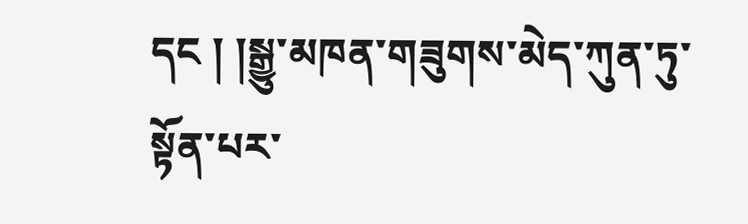དང ། །སྒྱུ་མཁན་གཟུགས་མེད་ཀུན་ཏུ་སྟོན་པར་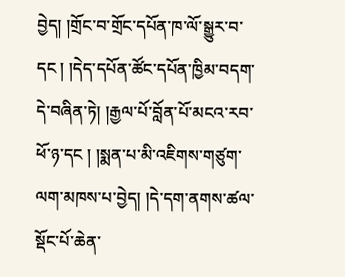བྱེད། །གྲོང་བ་གྲོང་དཔོན་ཁ་ལོ་སྒྱུར་བ་དང ། །དེད་དཔོན་ཚོང་དཔོན་ཁྱིམ་བདག་དེ་བཞིན་ཏེ། །རྒྱལ་པོ་བློན་པོ་མངའ་རབ་ཕོ་ཉ་དང ། །སྨན་པ་མི་འཇིགས་གཙུག་ལག་མཁས་པ་བྱེད། །དེ་དག་ནགས་ཚལ་སྡོང་པོ་ཆེན་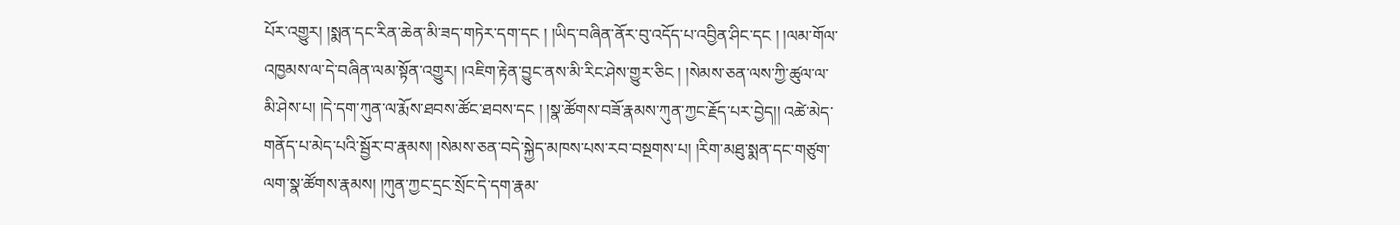པོར་འགྱུར། །སྨན་དང་རིན་ཆེན་མི་ཟད་གཏེར་དག་དང ། །ཡིད་བཞིན་ནོར་བུ་འདོད་པ་འབྱིན་ཤིང་དང ། །ལམ་གོལ་འཁྱམས་ལ་དེ་བཞིན་ལམ་སྟོན་འགྱུར། །འཇིག་རྟེན་བྱུང་ནས་མི་རིང་ཤེས་གྱུར་ཅིང ། །སེམས་ཅན་ལས་ཀྱི་ཚུལ་ལ་མི་ཤེས་པ། །དེ་དག་ཀུན་ལ་རྨོས་ཐབས་ཚོང་ཐབས་དང ། །སྣ་ཚོགས་བཟོ་རྣམས་ཀུན་ཀྱང་རྗོད་པར་བྱེད།། འཚེ་མེད་གནོད་པ་མེད་པའི་སྦྱོར་བ་རྣམས། །སེམས་ཅན་བདེ་སྐྱེད་མཁས་པས་རབ་བསྔགས་པ། །རིག་མཐུ་སྨན་དང་གཙུག་ལག་སྣ་ཚོགས་རྣམས། །ཀུན་ཀྱང་དྲང་སྲོང་དེ་དག་རྣམ་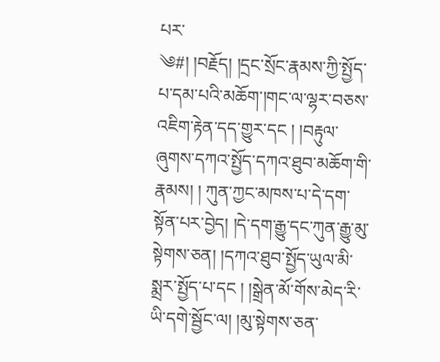པར་
༄#། །བརྗོད། །དྲང་སྲོང་རྣམས་ཀྱི་སྤྱོད་པ་དམ་པའི་མཆོག་།གང་ལ་ལྷར་བཅས་འཇིག་རྟེན་དད་གྱུར་དང ། །བརྟུལ་ཞུགས་དཀའ་སྤྱོད་དཀའ་ཐུབ་མཆོག་གི་རྣམས། ། ཀུན་ཀྱང་མཁས་པ་དེ་དག་སྟོན་པར་བྱེད། །དེ་དག་རྒྱུ་དང་ཀུན་རྒྱུ་མུ་སྟེགས་ཅན། །དཀའ་ཐུབ་སྤྱོད་ཡུལ་མི་སྨྲར་སྤྱོད་པ་དང ། །སྒྲེན་མོ་གོས་མེད་རི་ཡི་དགེ་སྦྱོང་ལ། །མུ་སྟེགས་ཅན་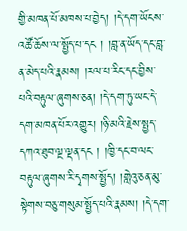གྱི་མཁན་པོ་མཁས་པ་བྱེད། །དེ་དག་ཡོངས་འཚོ་ཆོས་ལ་སྤྱོད་པ་དང ། །བླ་ན་ཡོད་དང་བླ་ན་མེད་པའི་རྣམས། །རལ་པ་རིང་དང་བྱིས་པའི་བརྟུལ་ཞུགས་ཅན། །དེ་དག་ཏུ་ཡང་དེ་དག་མཁན་པོར་འགྱུར། །ཉི་མའི་རྗེས་སྤྱད་དཀའ་ཐུབ་ལྔ་ལྡན་དང ། །ཁྱི་དང་བ་ལང་བརྟུལ་ཞུགས་རི་དྭགས་སྤྱོད། །གླེའུ་ཅན་མུ་སྟེགས་བཅུ་གསུམ་སྤྱོད་པའི་རྣམས། །དེ་དག་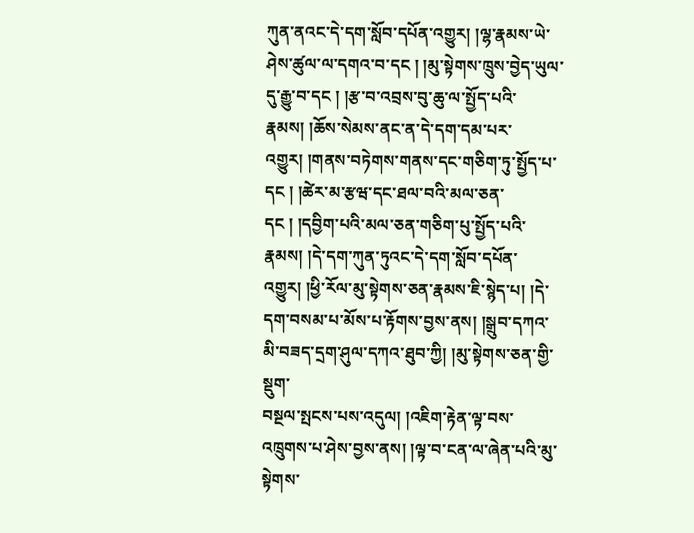ཀུན་ནའང་དེ་དག་སློབ་དཔོན་འགྱུར། །ལྷ་རྣམས་ཡེ་ཤེས་ཚུལ་ལ་དགའ་བ་དང ། །མུ་སྟེགས་ཁྲུས་བྱེད་ཡུལ་དུ་རྒྱུ་བ་དང ། །རྩ་བ་འབྲས་བུ་ཆུ་ལ་སྤྱོད་པའི་རྣམས། །ཆོས་སེམས་ནང་ན་དེ་དག་དམ་པར་འགྱུར། །གནས་བཏེགས་གནས་དང་གཅིག་ཏུ་སྤྱོད་པ་དང ། །ཚེར་མ་རྩཝ་དང་ཐལ་བའི་མལ་ཅན་དང ། །དབྱིག་པའི་མལ་ཅན་གཅིག་པུ་སྤྱོད་པའི་རྣམས། །དེ་དག་ཀུན་ཏུའང་དེ་དག་སློབ་དཔོན་འགྱུར། །ཕྱི་རོལ་མུ་སྟེགས་ཅན་རྣམས་ཇི་སྙེད་པ། །དེ་དག་བསམ་པ་མོས་པ་རྟོགས་བྱས་ནས། །སྒྲུབ་དཀའ་མི་བཟད་དྲག་ཤུལ་དཀའ་ཐུབ་ཀྱི། །མུ་སྟེགས་ཅན་གྱི་སྡུག་
བསྔལ་སྤངས་པས་འདུལ། །འཇིག་རྟེན་ལྟ་བས་འཁྲུགས་པ་ཤེས་བྱས་ནས། །ལྟ་བ་ངན་ལ་ཞེན་པའི་མུ་སྟེགས་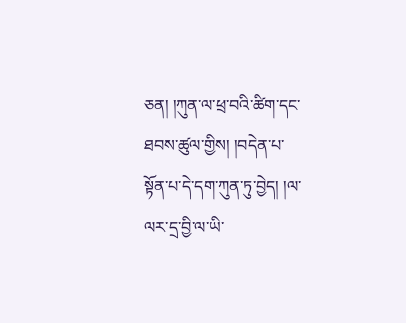ཅན། །ཀུན་ལ་ཕྲ་བའི་ཚིག་དང་ཐབས་ཚུལ་གྱིས། །བདེན་པ་སྟོན་པ་དེ་དག་ཀུན་ཏུ་བྱེད། །ལ་ལར་དྲ་བྱི་ལ་ཡི་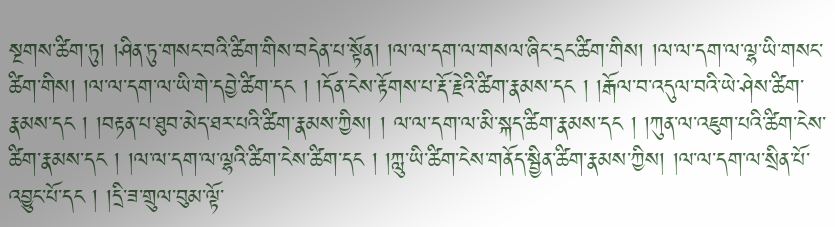སྔགས་ཚིག་ཏུ། །ཤིན་ཏུ་གསང་བའི་ཚིག་གིས་བདེན་པ་སྟོན། །ལ་ལ་དག་ལ་གསལ་ཞིང་དྲང་ཚིག་གིས། །ལ་ལ་དག་ལ་ལྷ་ཡི་གསང་ཚིག་གིས། །ལ་ལ་དག་ལ་ཡི་གེ་དབྱེ་ཚིག་དང ། །དོན་ངེས་རྟོགས་པ་རྡོ་རྗེའི་ཚིག་རྣམས་དང ། །རྒོལ་བ་འདུལ་བའི་ཡེ་ཤེས་ཚིག་རྣམས་དང ། །བརྟན་པ་ཐུབ་མེད་ཐར་པའི་ཚིག་རྣམས་ཀྱིས། ། ལ་ལ་དག་ལ་མི་སྐད་ཚིག་རྣམས་དང ། །ཀུན་ལ་འཇུག་པའི་ཚིག་ངེས་ཚིག་རྣམས་དང ། །ལ་ལ་དག་ལ་ལྷའི་ཚིག་ངེས་ཚིག་དང ། །ཀླུ་ཡི་ཚིག་ངེས་གནོད་སྦྱིན་ཚིག་རྣམས་ཀྱིས། །ལ་ལ་དག་ལ་སྲིན་པོ་འབྱུང་པོ་དང ། །དྲི་ཟ་གྲུལ་བུམ་ལྟོ་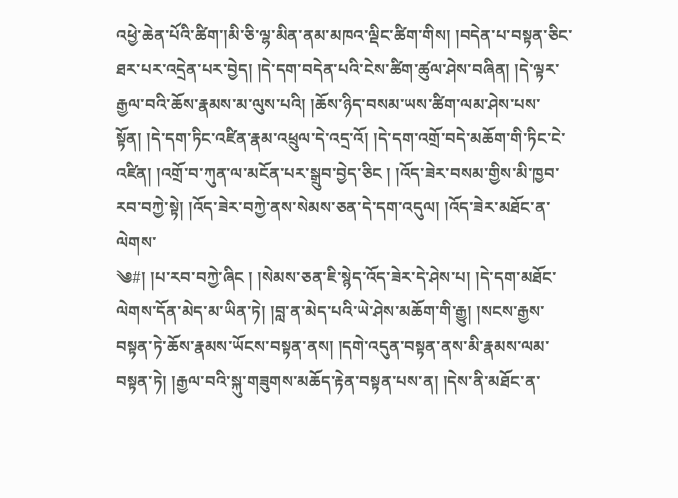འཕྱེ་ཆེན་པོའི་ཚིག་།མི་ཅི་ལྷ་མིན་ནམ་མཁའ་ལྡིང་ཚིག་གིས། །བདེན་པ་བསྟན་ཅིང་ཐར་པར་འདྲེན་པར་བྱེད། །དེ་དག་བདེན་པའི་ངེས་ཚིག་ཚུལ་ཤེས་བཞིན། །དེ་ལྟར་རྒྱལ་བའི་ཆོས་རྣམས་མ་ལུས་པའི། །ཆོས་ཉིད་བསམ་ཡས་ཚིག་ལམ་ཤེས་པས་སྟོན། །དེ་དག་ཏིང་འཛིན་རྣམ་འཕྲུལ་དེ་འདྲ་འོ། །དེ་དག་འགྲོ་བདེ་མཆོག་གི་ཏིང་ངེ་འཛིན། །འགྲོ་བ་ཀུན་ལ་མངོན་པར་སྒྲུབ་བྱེད་ཅིང ། །འོད་ཟེར་བསམ་གྱིས་མི་ཁྱབ་རབ་བཀྱེ་སྟེ། །འོད་ཟེར་བཀྱེ་ནས་སེམས་ཅན་དེ་དག་འདུལ། །འོད་ཟེར་མཐོང་ན་ལེགས་
༄#། །པ་རབ་བཀྱེ་ཞིང ། །སེམས་ཅན་ཇི་སྙེད་འོད་ཟེར་དེ་ཤེས་པ། །དེ་དག་མཐོང་ལེགས་དོན་མེད་མ་ཡིན་ཏེ། །བླ་ན་མེད་པའི་ཡེ་ཤེས་མཆོག་གི་རྒྱུ། །སངས་རྒྱས་བསྟན་ཏེ་ཆོས་རྣམས་ཡོངས་བསྟན་ནས། །དགེ་འདུན་བསྟན་ནས་མི་རྣམས་ལམ་བསྟན་ཏེ། །རྒྱལ་བའི་སྐུ་གཟུགས་མཆོད་རྟེན་བསྟན་པས་ན། །དེས་ནི་མཐོང་ན་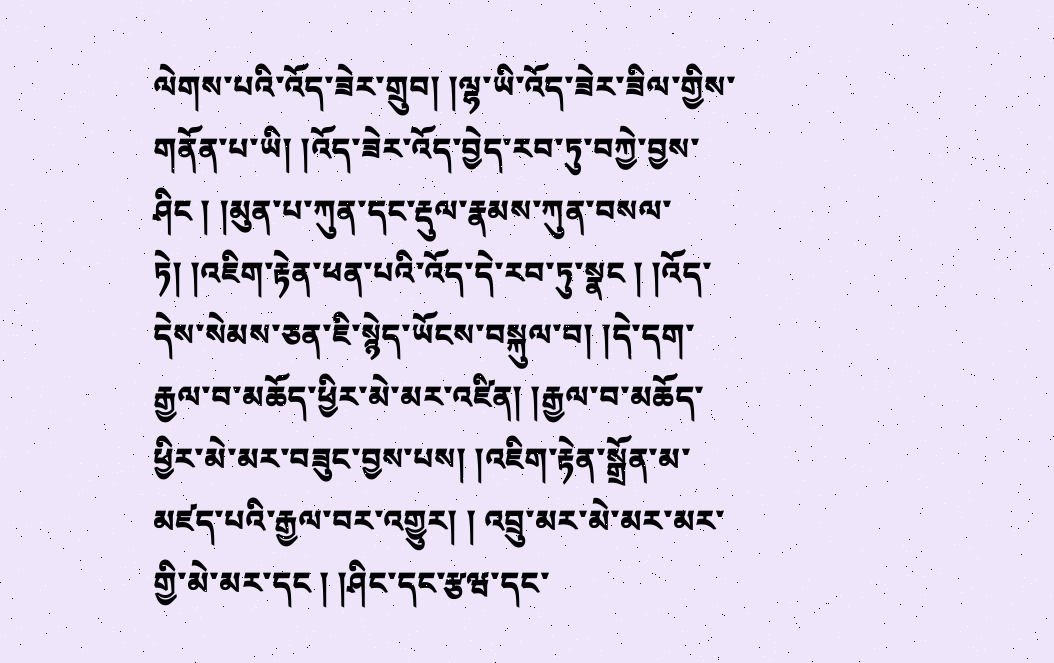ལེགས་པའི་འོད་ཟེར་གྲུབ། །ལྷ་ཡི་འོད་ཟེར་ཟིལ་གྱིས་གནོན་པ་ཡི། །འོད་ཟེར་འོད་བྱེད་རབ་ཏུ་བཀྱེ་བྱས་ཤིང ། །མུན་པ་ཀུན་དང་རྡུལ་རྣམས་ཀུན་བསལ་ཏེ། །འཇིག་རྟེན་ཕན་པའི་འོད་དེ་རབ་ཏུ་སྣང ། །འོད་དེས་སེམས་ཅན་ཇི་སྙེད་ཡོངས་བསྐུལ་བ། །དེ་དག་རྒྱལ་བ་མཆོད་ཕྱིར་མེ་མར་འཛིན། །རྒྱལ་བ་མཆོད་ཕྱིར་མེ་མར་བཟུང་བྱས་པས། །འཇིག་རྟེན་སྒྲོན་མ་མཛད་པའི་རྒྱལ་བར་འགྱུར། ། འབྲུ་མར་མེ་མར་མར་གྱི་མེ་མར་དང ། །ཤིང་དང་རྩཝ་དང་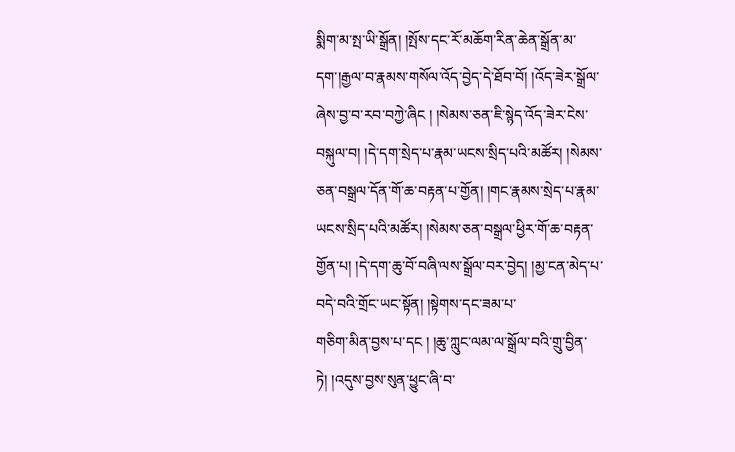སྨིག་མ་སྤ་ཡི་སྒྲོན། །སྤོས་དང་རོ་མཆོག་རིན་ཆེན་སྒྲོན་མ་དག་།རྒྱལ་བ་རྣམས་གསོལ་འོད་བྱེད་དེ་ཐོབ་བོ། །འོད་ཟེར་སྒྲོལ་ཞེས་བྱ་བ་རབ་བཀྱེ་ཞིང ། །སེམས་ཅན་ཇི་སྙེད་འོད་ཟེར་ངེས་བསྐུལ་བ། །དེ་དག་སྲེད་པ་རྣམ་ཡངས་སྲིད་པའི་མཚོར། །སེམས་ཅན་བསྒྲལ་དོན་གོ་ཆ་བརྟན་པ་གྱོན། །གང་རྣམས་སྲེད་པ་རྣམ་ཡངས་སྲིད་པའི་མཚོར། །སེམས་ཅན་བསྒྲལ་ཕྱིར་གོ་ཆ་བརྟན་གྱོན་པ། །དེ་དག་ཆུ་བོ་བཞི་ལས་སྒྲོལ་བར་བྱེད། །མྱ་ངན་མེད་པ་བདེ་བའི་གྲོང་ཡང་སྟོན། །སྟེགས་དང་ཟམ་པ་
གཅིག་མིན་བྱས་པ་དང ། །ཆུ་ཀླུང་ལམ་ལ་སྒྲོལ་བའི་གྲུ་བྱིན་ཏེ། །འདུས་བྱས་སུན་ཕྱུང་ཞི་བ་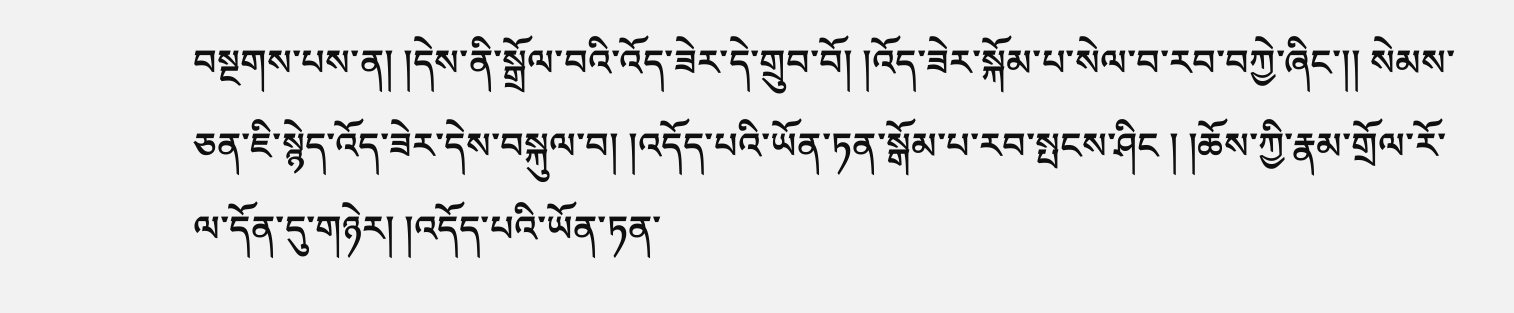བསྔགས་པས་ན། །དེས་ནི་སྒྲོལ་བའི་འོད་ཟེར་དེ་གྲུབ་བོ། །འོད་ཟེར་སྐོམ་པ་སེལ་བ་རབ་བཀྱེ་ཞིང་།། སེམས་ཅན་ཇི་སྙེད་འོད་ཟེར་དེས་བསྐུལ་བ། །འདོད་པའི་ཡོན་ཏན་སྒོམ་པ་རབ་སྤངས་ཤིང ། །ཆོས་ཀྱི་རྣམ་གྲོལ་རོ་ལ་དོན་དུ་གཉེར། །འདོད་པའི་ཡོན་ཏན་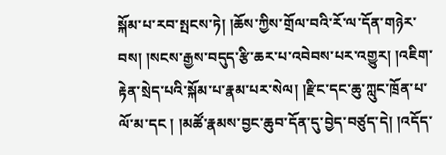སྐོམ་པ་རབ་སྤངས་ཏེ། །ཆོས་ཀྱིས་གྲོལ་བའི་རོ་ལ་དོན་གཉེར་བས། །སངས་རྒྱས་བདུད་རྩི་ཆར་པ་འབེབས་པར་འགྱུར། །འཇིག་རྟེན་སྲེད་པའི་སྐོམ་པ་རྣམ་པར་སེལ། །རྫིང་དང་ཆུ་ཀླུང་ཁྲོན་པ་ལོ་མ་དང ། །མཚོ་རྣམས་བྱང་ཆུབ་དོན་དུ་བྱེད་བཙུད་དེ། །འདོད་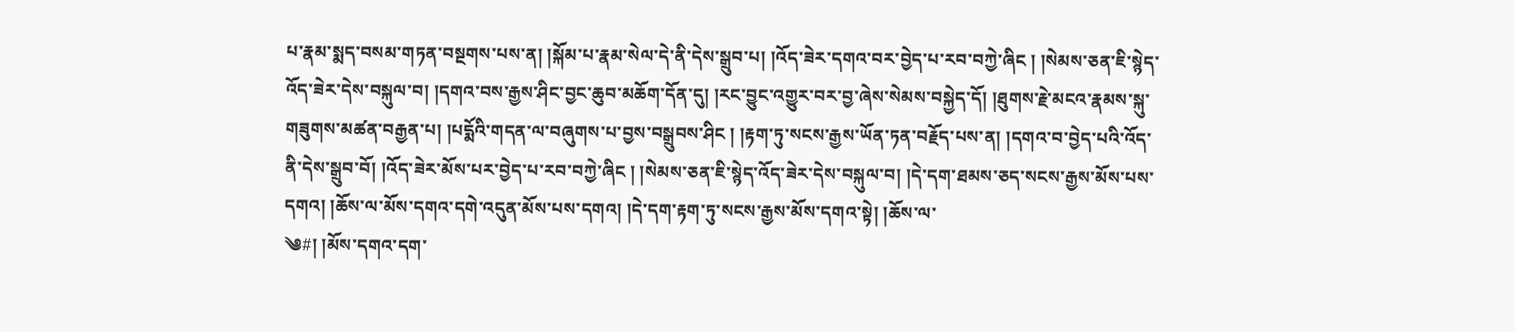པ་རྣམ་སྨད་བསམ་གཏན་བསྔགས་པས་ན། །སྐོམ་པ་རྣམ་སེལ་དེ་ནི་དེས་སྒྲུབ་པ། །འོད་ཟེར་དགའ་བར་བྱེད་པ་རབ་བཀྱེ་ཞིང ། །སེམས་ཅན་ཇི་སྙེད་འོད་ཟེར་དེས་བསྐུལ་བ། །དགའ་བས་རྒྱས་ཤིང་བྱང་ཆུབ་མཆོག་དོན་དུ། །རང་བྱུང་འགྱུར་བར་བྱ་ཞེས་སེམས་བསྐྱེད་དོ། །ཐུགས་རྗེ་མངའ་རྣམས་སྐུ་གཟུགས་མཚན་བརྒྱན་པ། །པདྨོའི་གདན་ལ་བཞུགས་པ་བྱས་བསྒྲུབས་ཤིང ། །རྟག་ཏུ་སངས་རྒྱས་ཡོན་ཏན་བརྗོད་པས་ན། །དགའ་བ་བྱེད་པའི་འོད་ནི་དེས་སྒྲུབ་བོ། །འོད་ཟེར་མོས་པར་བྱེད་པ་རབ་བཀྱེ་ཞིང ། །སེམས་ཅན་ཇི་སྙེད་འོད་ཟེར་དེས་བསྐུལ་བ། །དེ་དག་ཐམས་ཅད་སངས་རྒྱས་མོས་པས་དགའ། །ཆོས་ལ་མོས་དགའ་དགེ་འདུན་མོས་པས་དགའ། །དེ་དག་རྟག་ཏུ་སངས་རྒྱས་མོས་དགའ་སྟེ། །ཆོས་ལ་
༄#། །མོས་དགའ་དག་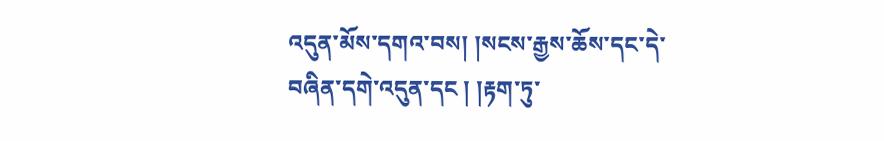འདུན་མོས་དགའ་བས། །སངས་རྒྱས་ཆོས་དང་དེ་བཞིན་དགེ་འདུན་དང ། །རྟག་ཏུ་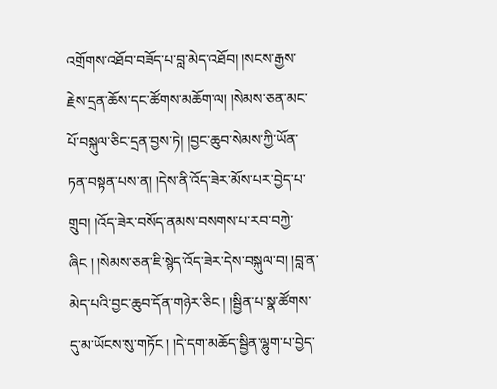འགྲོགས་འཐོབ་བཟོད་པ་བླ་མེད་འཐོབ། །སངས་རྒྱས་རྗེས་དྲན་ཆོས་དང་ཚོགས་མཆོག་ལ། །སེམས་ཅན་མང་པོ་བསྐུལ་ཅིང་དྲན་བྱས་ཏེ། །བྱང་ཆུབ་སེམས་ཀྱི་ཡོན་ཏན་བསྟན་པས་ན། །དེས་ནི་འོད་ཟེར་མོས་པར་བྱེད་པ་གྲུབ། །འོད་ཟེར་བསོད་ནམས་བསགས་པ་རབ་བཀྱེ་ཞིང ། །སེམས་ཅན་ཇི་སྙེད་འོད་ཟེར་དེས་བསྐུལ་བ། །བླ་ན་མེད་པའི་བྱང་ཆུབ་དོན་གཉེར་ཅིང ། །སྦྱིན་པ་སྣ་ཚོགས་དུ་མ་ཡོངས་སུ་གཏོང ། །དེ་དག་མཆོད་སྦྱིན་ལྷུག་པ་བྱེད་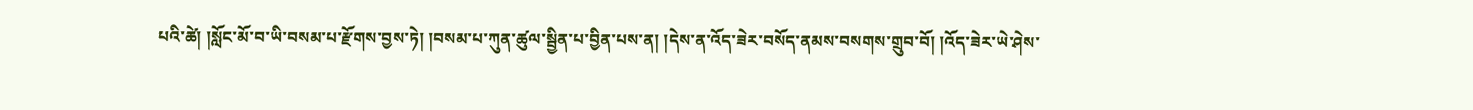པའི་ཚེ། །སློང་མོ་བ་ཡི་བསམ་པ་རྫོགས་བྱས་ཏེ། །བསམ་པ་ཀུན་ཚུལ་སྦྱིན་པ་བྱིན་པས་ན། །དེས་ན་འོད་ཟེར་བསོད་ནམས་བསགས་གྲུབ་བོ། །འོད་ཟེར་ཡེ་ཤེས་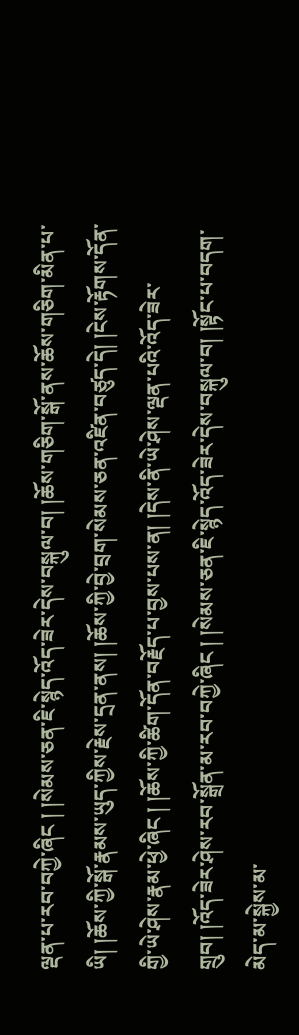ལྡན་པ་རབ་བཀྱེ་ཞིང ། །སེམས་ཅན་ཇི་སྙེད་འོད་ཟེར་དེས་བསྐུལ་བ། །ཆོས་གཅིག་སྒོ་ནས་ཆོས་གཅིག་མིན་པ་ཡི། །ཆོས་ཀྱི་སྒོ་རྣམས་ཡུད་ཀྱིས་རྗེས་དྲན་ནས། །ཆོས་ཀྱི་བྱེ་བྲག་སེམས་ཅན་འཛིན་བཙུད་དེ། །ངེས་རྟོགས་དོན་གྱི་ཡེ་ཤེས་རྣམ་ཕྱེ་ཞིང ། །ཆོས་ཀྱི་ཚིག་དོན་བརྗོད་པ་བྱས་པས་ན། །དེས་ནི་ཡེ་ཤེས་ལྡན་པའི་འོད་ཟེར་གྲུབ། །འོད་ཟེར་ཤེས་རབ་སྒྲོན་མ་རབ་བཀྱེ་ཞིང ། །སེམས་ཅན་ཇི་སྙེད་འོད་ཟེར་དེས་བསྐུལ་བ། །སྟོང་པ་བདག་མེད་མ་སྐྱེས་མ་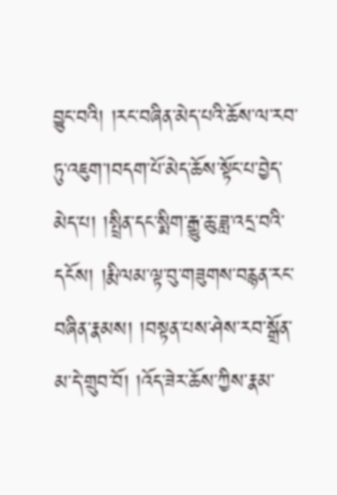བྱུང་བའི། །རང་བཞིན་མེད་པའི་ཆོས་ལ་རབ་ཏུ་འཇུག་།བདག་པོ་མེད་ཆོས་སྟོང་པ་བྱེད་
མེད་པ། །སྤྲིན་དང་སྨིག་རྒྱུ་ཆུ་ཟླ་འདྲ་བའི་དངོས། །རྨི་ལམ་ལྟ་བུ་གཟུགས་བརྙན་རང་བཞིན་རྣམས། །བསྟན་པས་ཤེས་རབ་སྒྲོན་མ་དེ་གྲུབ་བོ། །འོད་ཟེར་ཆོས་ཀྱིས་རྣམ་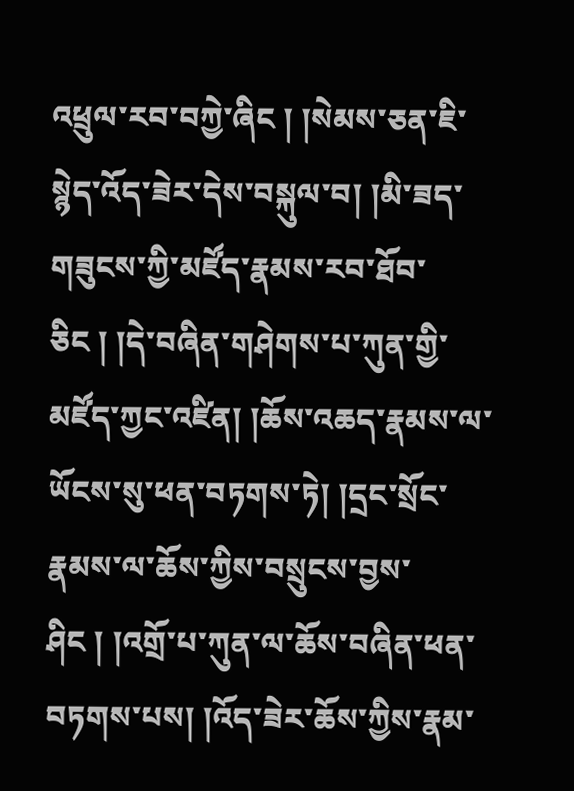འཕྲུལ་རབ་བཀྱེ་ཞིང ། །སེམས་ཅན་ཇི་སྙེད་འོད་ཟེར་དེས་བསྐུལ་བ། །མི་ཟད་གཟུངས་ཀྱི་མཛོད་རྣམས་རབ་ཐོབ་ཅིང ། །དེ་བཞིན་གཤེགས་པ་ཀུན་གྱི་མཛོད་ཀྱང་འཛིན། །ཆོས་འཆད་རྣམས་ལ་ཡོངས་སུ་ཕན་བཏགས་ཏེ། །དྲང་སྲོང་རྣམས་ལ་ཆོས་ཀྱིས་བསྲུངས་བྱས་ཤིང ། །འགྲོ་པ་ཀུན་ལ་ཆོས་བཞིན་ཕན་བཏགས་པས། །འོད་ཟེར་ཆོས་ཀྱིས་རྣམ་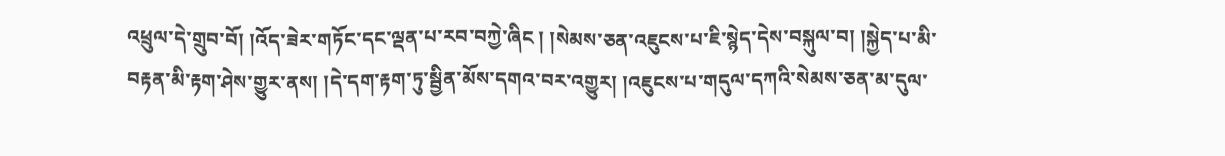འཕྲུལ་དེ་གྲུབ་བོ། །འོད་ཟེར་གཏོང་དང་ལྡན་པ་རབ་བཀྱེ་ཞིང ། །སེམས་ཅན་འཇུངས་པ་ཇི་སྙེད་དེས་བསྐུལ་བ། །སྐྱེད་པ་མི་བརྟན་མི་རྟག་ཤེས་གྱུར་ནས། །དེ་དག་རྟག་ཏུ་སྦྱིན་མོས་དགའ་བར་འགྱུར། །འཇུངས་པ་གདུལ་དཀའི་སེམས་ཅན་མ་དུལ་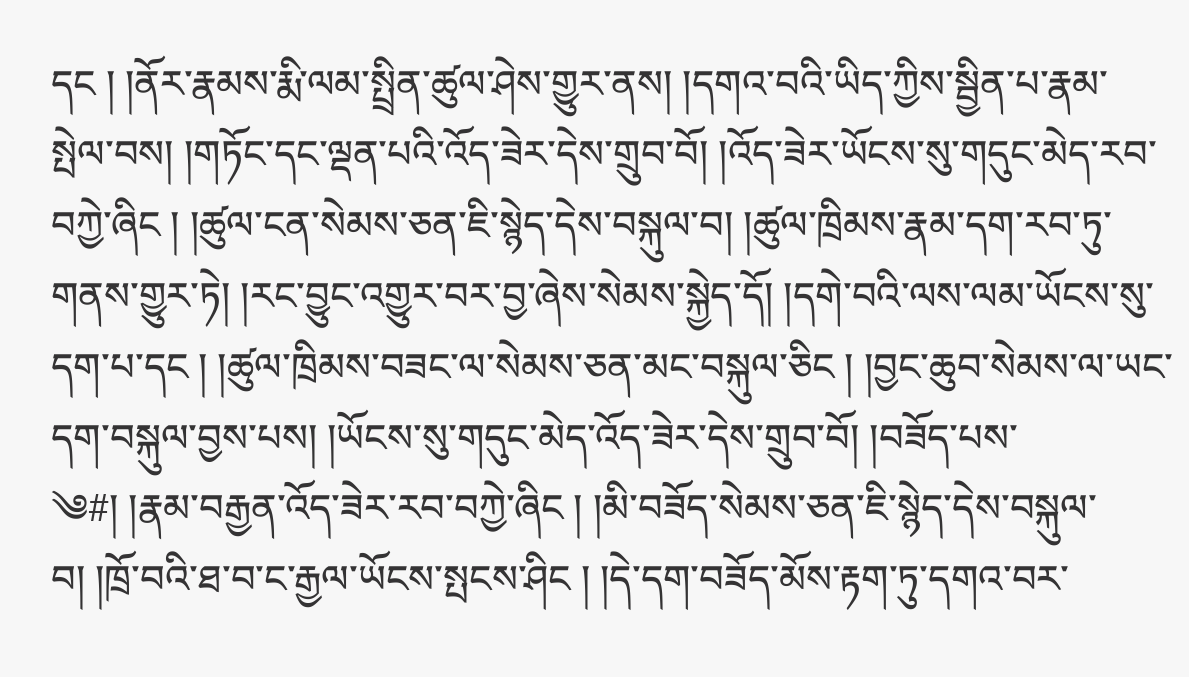དང ། །ནོར་རྣམས་རྨི་ལམ་སྤྲིན་ཚུལ་ཤེས་གྱུར་ནས། །དགའ་བའི་ཡིད་ཀྱིས་སྦྱིན་པ་རྣམ་སྤེལ་བས། །གཏོང་དང་ལྡན་པའི་འོད་ཟེར་དེས་གྲུབ་བོ། །འོད་ཟེར་ཡོངས་སུ་གདུང་མེད་རབ་བཀྱེ་ཞིང ། །ཚུལ་ངན་སེམས་ཅན་ཇི་སྙེད་དེས་བསྐུལ་བ། །ཚུལ་ཁྲིམས་རྣམ་དག་རབ་ཏུ་གནས་གྱུར་ཏེ། །རང་བྱུང་འགྱུར་བར་བྱ་ཞེས་སེམས་སྐྱེད་དོ། །དགེ་བའི་ལས་ལམ་ཡོངས་སུ་དག་པ་དང ། །ཚུལ་ཁྲིམས་བཟང་ལ་སེམས་ཅན་མང་བསྐུལ་ཅིང ། །བྱང་ཆུབ་སེམས་ལ་ཡང་དག་བསྐུལ་བྱས་པས། །ཡོངས་སུ་གདུང་མེད་འོད་ཟེར་དེས་གྲུབ་བོ། །བཟོད་པས་
༄#། །རྣམ་བརྒྱན་འོད་ཟེར་རབ་བཀྱེ་ཞིང ། །མི་བཟོད་སེམས་ཅན་ཇི་སྙེད་དེས་བསྐུལ་བ། །ཁྲོ་བའི་ཐ་བ་ང་རྒྱལ་ཡོངས་སྤངས་ཤིང ། །དེ་དག་བཟོད་མོས་རྟག་ཏུ་དགའ་བར་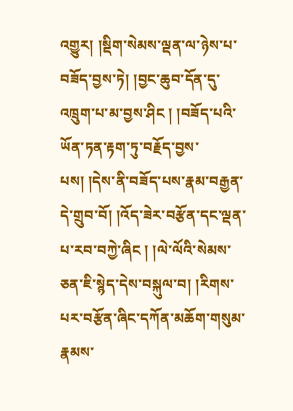འགྱུར། །སྡིག་སེམས་ལྡན་ལ་ཉེས་པ་བཟོད་བྱས་ཏེ། །བྱང་ཆུབ་དོན་དུ་འཁྲུག་པ་མ་བྱས་ཤིང ། །བཟོད་པའི་ཡོན་ཏན་རྟག་ཏུ་བརྗོད་བྱས་པས། །དེས་ནི་བཟོད་པས་རྣམ་བརྒྱན་དེ་གྲུབ་བོ། །འོད་ཟེར་བརྩོན་དང་ལྡན་པ་རབ་བཀྱེ་ཞིང ། །ལེ་ལོའི་སེམས་ཅན་ཇི་སྙེད་དེས་བསྐུལ་བ། །རིགས་པར་བརྩོན་ཞིང་དཀོན་མཆོག་གསུམ་རྣམས་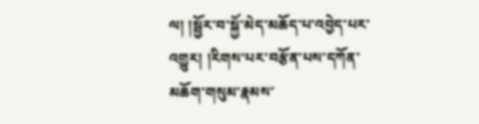ལ། །སྦྱོར་བ་སྐྱོ་མེད་མཆོད་པ་འབྱེད་པར་འགྱུར། །རིགས་པར་བརྩོན་པས་དཀོན་མཆོག་གསུམ་རྣམས་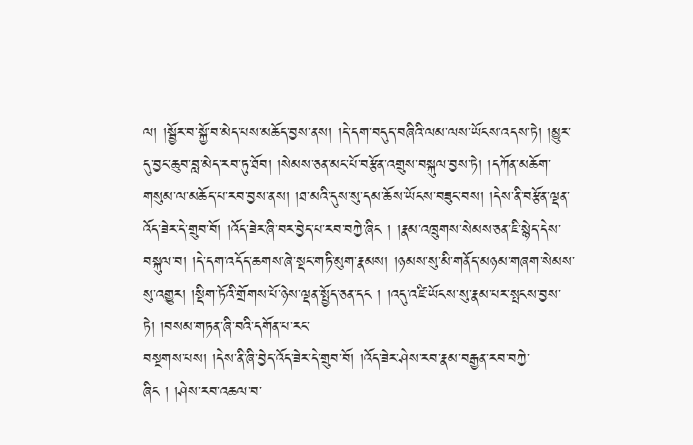ལ། །སྦྱོར་བ་སྐྱོ་བ་མེད་པས་མཆོད་བྱས་ནས། །དེ་དག་བདུད་བཞིའི་ལམ་ལས་ཡོངས་འདས་ཏེ། །མྱུར་དུ་བྱང་ཆུབ་བླ་མེད་རབ་ཏུ་ཐོབ། །སེམས་ཅན་མང་པོ་བརྩོན་འགྲུས་བསྐུལ་བྱས་ཏེ། །དཀོན་མཆོག་གསུམ་ལ་མཆོད་པ་རབ་བྱས་ནས། །ཐ་མའི་དུས་སུ་དམ་ཆོས་ཡོངས་བཟུང་བས། །དེས་ནི་བརྩོན་ལྡན་འོད་ཟེར་དེ་གྲུབ་བོ། །འོད་ཟེར་ཞི་བར་བྱེད་པ་རབ་བཀྱེ་ཞིང ། །རྣམ་འཁྲུགས་སེམས་ཅན་ཇི་སྙེད་དེས་བསྐུལ་བ། །དེ་དག་འདོད་ཆགས་ཞེ་སྡང་གཏི་མུག་རྣམས། །ཉམས་སུ་མི་གནོད་མཉམ་གཞག་སེམས་སུ་འགྱུར། །སྡིག་ཏོའི་གྲོགས་པོ་ཉེས་ལྡན་སྤྱོད་ཅན་དང ། །འདུ་འཛི་ཡོངས་སུ་རྣམ་པར་སྤངས་བྱས་ཏེ། །བསམ་གཏན་ཞི་བའི་དགོན་པ་རང་
བསྔགས་པས། །དེས་ནི་ཞི་བྱེད་འོད་ཟེར་དེ་གྲུབ་བོ། །འོད་ཟེར་ཤེས་རབ་རྣམ་བརྒྱན་རབ་བཀྱེ་ཞིང ། །ཤེས་རབ་འཆལ་བ་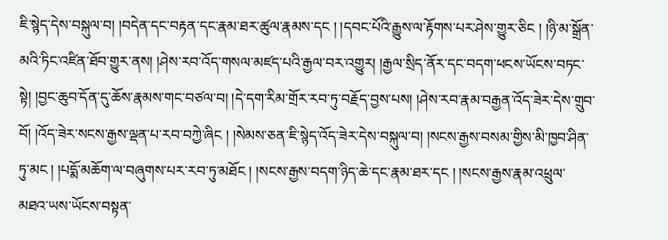ཇི་སྙེད་དེས་བསྐུལ་བ། །བདེན་དང་བརྟན་དང་རྣམ་ཐར་ཚུལ་རྣམས་དང ། །དབང་པོའི་རྒྱུས་ལ་རྟོགས་པར་ཤེས་གྱུར་ཅིང ། །ཉི་མ་སྒྲོན་མའི་ཏིང་འཛིན་ཐོབ་གྱུར་ནས། །ཤེས་རབ་འོད་གསལ་མཛད་པའི་རྒྱལ་བར་འགྱུར། །རྒྱལ་སྲིད་ནོར་དང་བདག་ཕངས་ཡོངས་བཏང་སྟེ། །བྱང་ཆུབ་དོན་དུ་ཆོས་རྣམས་གང་བཙལ་བ། །དེ་དག་རིམ་གྲོར་རབ་ཏུ་བརྗོད་བྱས་པས། །ཤེས་རབ་རྣམ་བརྒྱན་འོད་ཟེར་དེས་གྲུབ་བོ། །འོད་ཟེར་སངས་རྒྱས་ལྡན་པ་རབ་བཀྱེ་ཞིང ། །སེམས་ཅན་ཇི་སྙེད་འོད་ཟེར་དེས་བསྐུལ་བ། །སངས་རྒྱས་བསམ་གྱིས་མི་ཁྱབ་ཤིན་ཏུ་མང ། །པདྨོ་མཆོག་ལ་བཞུགས་པར་རབ་ཏུ་མཐོང ། །སངས་རྒྱས་བདག་ཉིད་ཆེ་དང་རྣམ་ཐར་དང ། །སངས་རྒྱས་རྣམ་འཕྲུལ་མཐའ་ཡས་ཡོངས་བསྟན་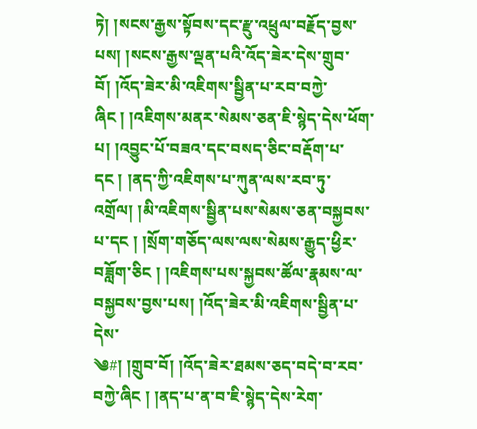ཏེ། །སངས་རྒྱས་སྟོབས་དང་རྫུ་འཕྲུལ་བརྗོད་བྱས་པས། །སངས་རྒྱས་ལྡན་པའི་འོད་ཟེར་དེས་གྲུབ་བོ། །འོད་ཟེར་མི་འཇིགས་སྦྱིན་པ་རབ་བཀྱེ་ཞིང ། །འཇིགས་མནར་སེམས་ཅན་ཇི་སྙེད་དེས་ཕོག་པ། །འབྱུང་པོ་བཟའ་དང་བསད་ཅིང་བརྡོག་པ་དང ། །ནད་ཀྱི་འཇིགས་པ་ཀུན་ལས་རབ་ཏུ་འགྲོལ། །མི་འཇིགས་སྦྱིན་པས་སེམས་ཅན་བསྐྱབས་པ་དང ། །སྲོག་གཅོད་ལས་ལས་སེམས་རྒྱུད་ཕྱིར་བཟློག་ཅིང ། །འཇིགས་པས་སྐྱབས་ཚོལ་རྣམས་ལ་བསྐྱབས་བྱས་པས། །འོད་ཟེར་མི་འཇིགས་སྦྱིན་པ་དེས་
༄#། །གྲུབ་བོ། །འོད་ཟེར་ཐམས་ཅད་བདེ་བ་རབ་བཀྱེ་ཞིང ། །ནད་པ་ན་བ་ཇི་སྙེད་དེས་རེག་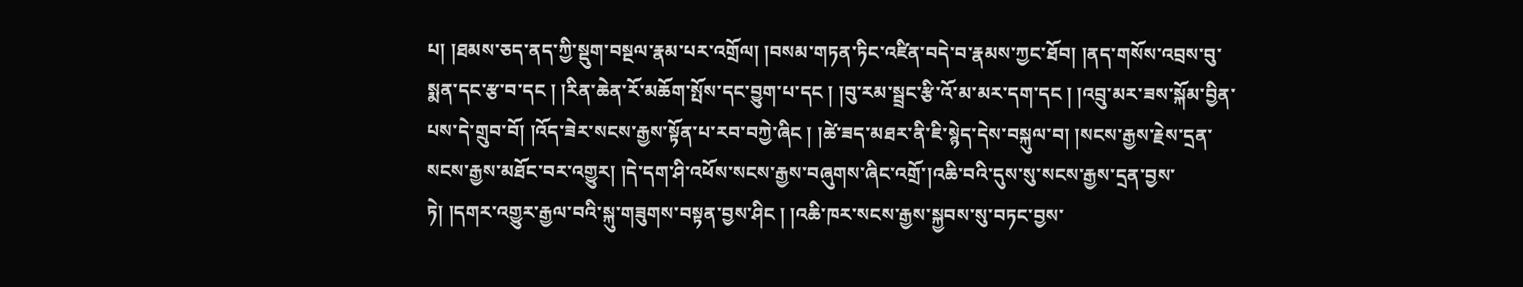པ། །ཐམས་ཅད་ནད་ཀྱི་སྡུག་བསྔལ་རྣམ་པར་འགྲོལ། །བསམ་གཏན་ཏིང་འཛིན་བདེ་བ་རྣམས་ཀྱང་ཐོབ། །ནད་གསོས་འབྲས་བུ་སྨན་དང་རྩ་བ་དང ། །རིན་ཆེན་རོ་མཆོག་སྤོས་དང་བྱུག་པ་དང ། །བུ་རམ་སྦྲང་རྩི་འོ་མ་མར་དག་དང ། །འབྲུ་མར་ཟས་སྐོམ་བྱིན་པས་དེ་གྲུབ་བོ། །འོད་ཟེར་སངས་རྒྱས་སྟོན་པ་རབ་བཀྱེ་ཞིང ། །ཚེ་ཟད་མཐར་ནི་ཇི་སྙེད་དེས་བསྐུལ་བ། །སངས་རྒྱས་རྗེས་དྲན་སངས་རྒྱས་མཐོང་བར་འགྱུར། །དེ་དག་ཤི་འཕོས་སངས་རྒྱས་བཞུགས་ཞིང་འགྲོ་།འཆི་བའི་དུས་སུ་སངས་རྒྱས་དྲན་བྱས་ཏེ། །དགར་འགྱུར་རྒྱལ་བའི་སྐུ་གཟུགས་བསྟན་བྱས་ཤིང ། །འཆི་ཁར་སངས་རྒྱས་སྐྱབས་སུ་བཏང་བྱས་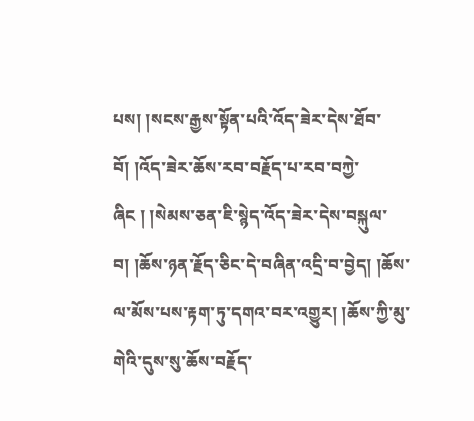པས། །སངས་རྒྱས་སྟོན་པའི་འོད་ཟེར་དེས་ཐོབ་བོ། །འོད་ཟེར་ཆོས་རབ་བརྗོད་པ་རབ་བཀྱེ་ཞིང ། །སེམས་ཅན་ཇི་སྙེད་འོད་ཟེར་དེས་བསྐུལ་བ། །ཆོས་ཉན་རྗོད་ཅིང་དེ་བཞིན་འདྲི་བ་བྱེད། །ཆོས་ལ་མོས་པས་རྟག་ཏུ་དགའ་བར་འགྱུར། །ཆོས་ཀྱི་མུ་གེའི་དུས་སུ་ཆོས་བརྗོད་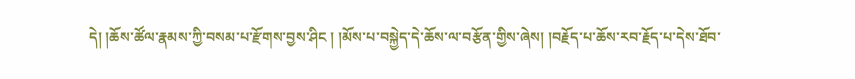དེ། །ཆོས་ཚོལ་རྣམས་ཀྱི་བསམ་པ་རྫོགས་བྱས་ཤིང ། །མོས་པ་བསྐྱེད་དེ་ཆོས་ལ་བརྩོན་གྱིས་ཞེས། །བརྗོད་པ་ཆོས་རབ་རྗོད་པ་དེས་ཐོབ་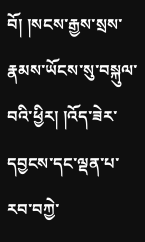བོ། །སངས་རྒྱས་སྲས་རྣམས་ཡོངས་སུ་བསྐུལ་བའི་ཕྱིར། །འོད་ཟེར་དབྱངས་དང་ལྡན་པ་རབ་བཀྱེ་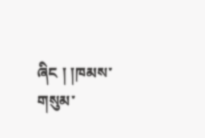ཞིང ། །ཁམས་གསུམ་